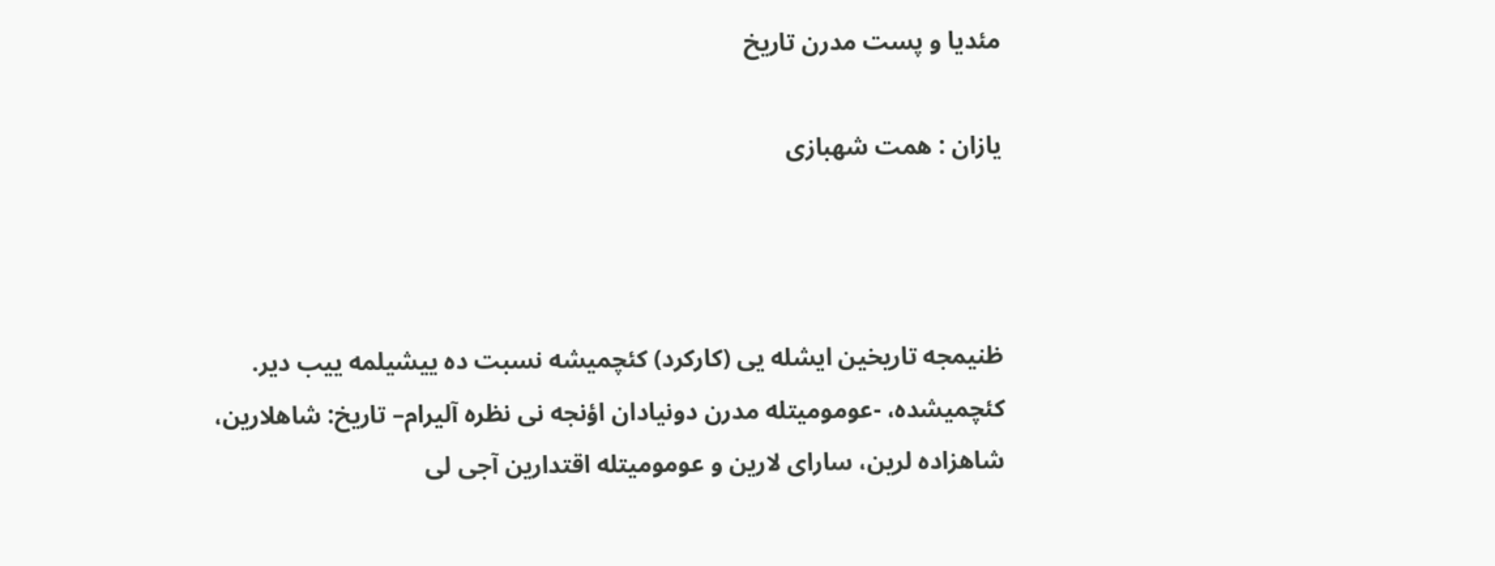مئدیا و پست مدرن تاریخ

یازان : همت شهبازی



ظنیمجه تاریخین ایشله یی (کارکرد) کئچمیشه نسبت ده ییشیلمه ییب دیر. کئچمیشده، -عومومیتله مدرن دونیادان اؤنجه نی نظره آلیرام– تاریخ: شاهلارین، شاهزاده لرین، سارای لارین و عومومیتله اقتدارین آجی لی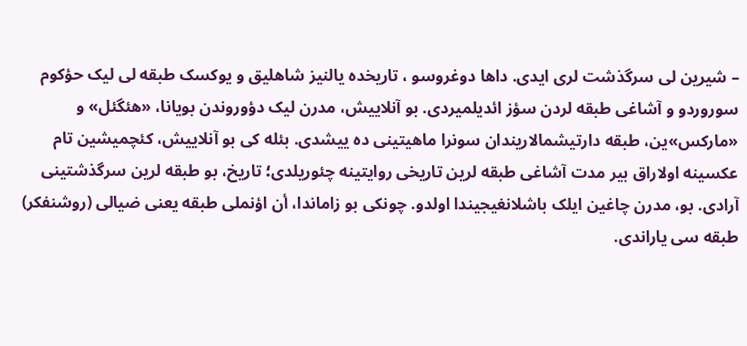– شیرین لی سرگذشت لری ایدی. داها دوغروسو ، تاریخده یالنیز شاهلیق و یوکسک طبقه لی لیک حؤکوم سوروردو و آشاغی طبقه لردن سؤز ائدیلمیردی. بو آنلاییش، مدرن لیک دؤوروندن بویانا، «هئگئل» و «مارکس»ین، طبقه دارتیشمالاریندان سونرا ماهیتینی ده ییشدی. بئله کی بو آنلاییش، کئچمیشین تام عکسینه اولاراق بیر مدت آشاغی طبقه لرین تاریخی روایتینه چئوریلدی؛ تاریخ، بو طبقه لرین سرگذشتینی آرادی. بو، مدرن چاغین ایلک باشلانغیجیندا اولدو. چونکی بو زاماندا، أن اؤنملی طبقه یعنی ضیالی (روشنفکر) طبقه سی یاراندی.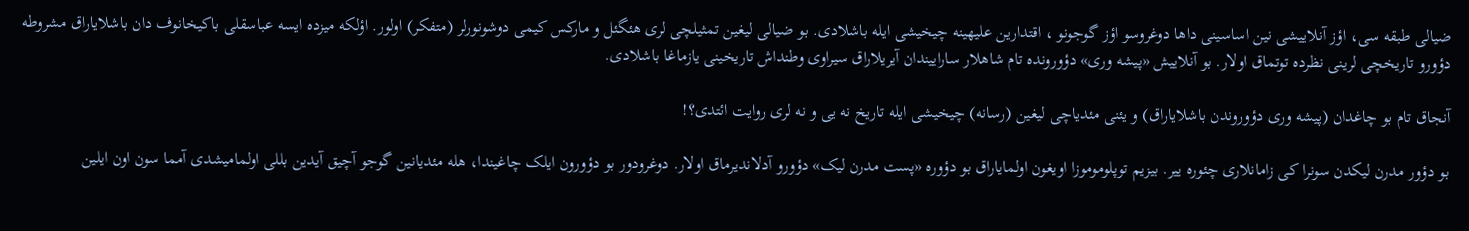ضیالی طبقه سی، اؤز آنلاییشی نین اساسینی داها دوغروسو اؤز گوجونو ، اقتدارین علیهینه چیخیشی ایله باشلادی. بو ضیالی لیغین تمثیلچی لری هئگئل و مارکس کیمی دوشونورلر (متفکر) اولور. اؤلکه میزده ایسه عباسقلی باکیخانوف دان باشلایاراق مشروطه دؤورو تاریخچی لرینی نظرده توتماق اولار. بو آنلاییش «پیشه وری» دؤورونده تام شاهلار ساراییندان آیریلاراق سیراوی وطنداش تاریخینی یازماغا باشلادی.

آنجاق تام بو چاغدان (پیشه وری دؤوروندن باشلایاراق) و یئنی مئدیاچی لیغین (رسانه) چیخیشی ایله تاریخ نه یی و نه لری روایت ائتدی؟!

بو دؤور مدرن لیکدن سونرا کی زامانلاری چئوره ییر. بیزیم توپلوموموزا اویغون اولمایاراق بو دؤوره «پست مدرن لیک» دؤورو آدلاندیرماق اولار. دوغرودور بو دؤورون ایلک چاغیندا، هله مئدیانین گوجو آچیق آیدین بللی اولمامیشدی آمما سون اون ایلین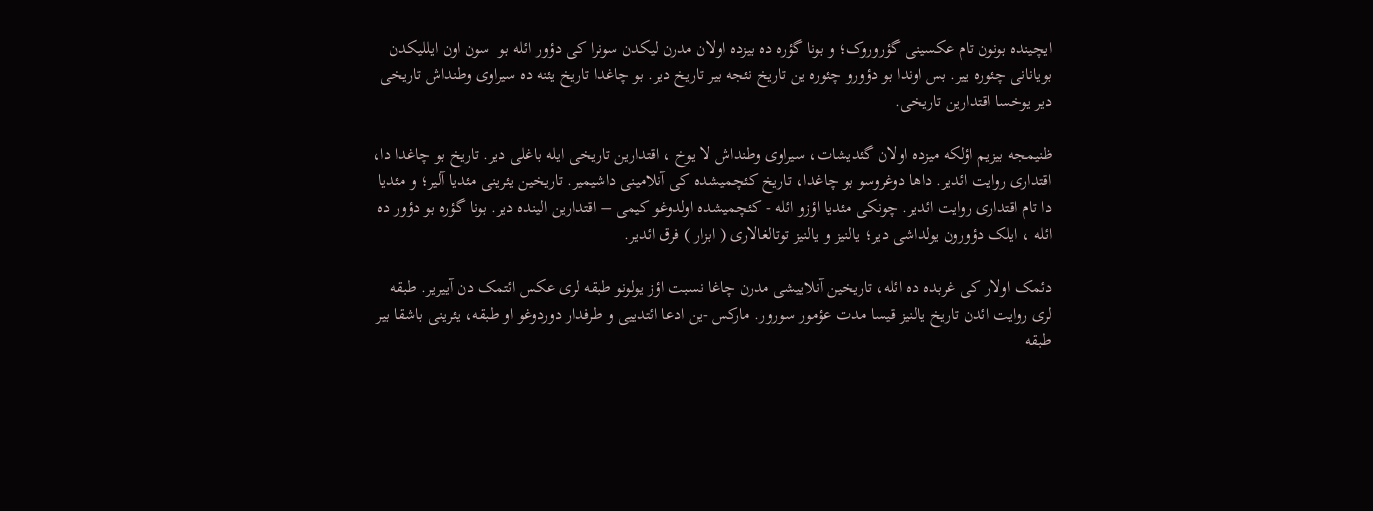ایچینده بونون تام عکسینی گؤروروک؛ و بونا گؤره ده بیزده اولان مدرن لیکدن سونرا کی دؤور ائله بو  سون اون ایللیکدن بویانانی چئوره ییر. بس اوندا بو دؤورو چئوره ین تاریخ نئجه بیر تاریخ دیر. بو چاغدا تاریخ یئنه ده سیراوی وطنداش تاریخی دیر یوخسا اقتدارین تاریخی.

ظنیمجه بیزیم اؤلکه میزده اولان گئدیشات، سیراوی وطنداش لا یوخ ، اقتدارین تاریخی ایله باغلی دیر. تاریخ بو چاغدا دا، اقتداری روایت ائدیر. داها دوغروسو بو چاغدا، تاریخ کئچمیشده کی آنلامینی داشیمیر. تاریخین یئرینی مئدیا آلیر؛ و مئدیا دا تام اقتداری روایت ائدیر. چونکی مئدیا اؤزو ائله - کئچمیشده اولدوغو کیمی – اقتدارین الینده دیر. بونا گؤره بو دؤور ده ائله ، ایلک دؤورون یولداشی دیر؛ یالنیز و یالنیز توتالغالاری ( ابزار ) فرق ائدیر.

دئمک اولار کی غربده ده ائله، تاریخین آنلاییشی مدرن چاغا نسبت اؤز یولونو طبقه لری عکس ائتمک دن آییریر. طبقه لری روایت ائدن تاریخ یالنیز قیسا مدت عؤمور سورور. مارکس -ین ادعا ائتدییی و طرفدار دوردوغو او طبقه، یئرینی باشقا بیر طبقه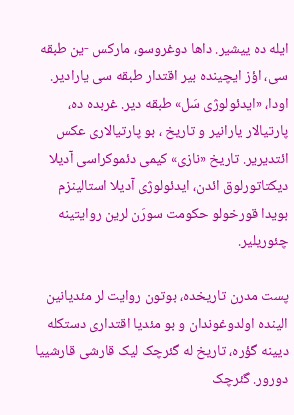ایله ده ییشیر. داها دوغروسو، مارکس -ین طبقه سی، اؤز ایچینده بیر اقتدار طبقه سی یارادیر. اودا، «ایدئولوژی سَل» طبقه دیر. غربده ده، پارتیالار یارانیر و تاریخ ، بو پارتیالاری عکس ائتدیریر. تاریخ «نازی» کیمی دئموکراسی آدیلا دیکتاتورلوق ائدن، ایدئولوژی آدیلا استالینزم بویدا قورخولو حکومت سورَن لرین روایتینه چئوریلیر.

پست مدرن تاریخده، بوتون روایت لر مئدیانین الینده اولدوغوندان و بو مئدیا اقتداری دستکله دیینه گؤره، تاریخ له گئرچک لیک قارشی قارشییا دورور. گئرچک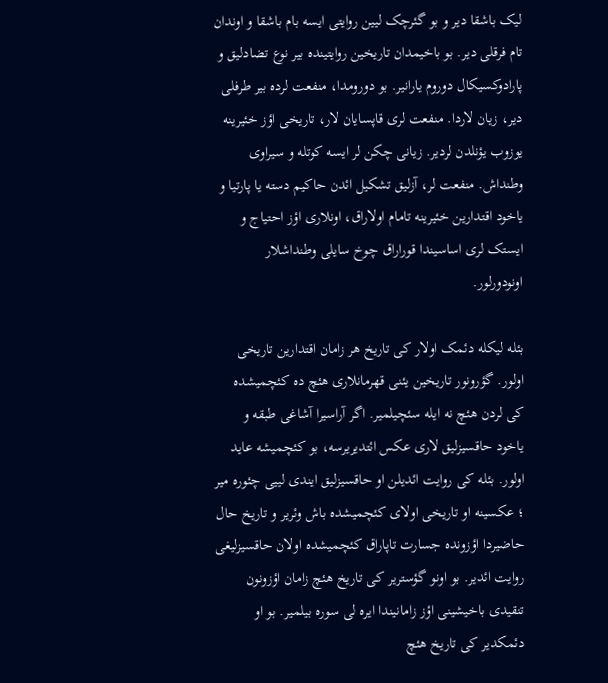لیک باشقا دیر و بو گئرچک لیین روایتی ایسه بام باشقا و اوندان تام فرقلی دیر. بو باخیمدان تاریخین روایتینده بیر نوع تضادلیق و پارادوکسیکال دوروم یارانیر. بو دورومدا، منفعت لرده بیر طرفلی دیر، زیان لاردا. منفعت لری قاپسایان لار، تاریخی اؤز خئیرینه یوزوب یؤنلدن لردیر. زیانی چکن لر ایسه کوتله و سیراوی وطنداش. منفعت لر، آزلیق تشکیل ائدن حاکیم دسته یا پارتیا و یاخود اقتدارین خئیرینه تامام اولاراق، اونلاری اؤز احتیاج و ایستک لری اساسیندا قوراراق چوخ سایلی وطنداشلار اونودورلور.

بئله لیکله دئمک اولار کی تاریخ هر زامان اقتدارین تاریخی اولور. گؤرونور تاریخین یئنی قهرمانلاری هئچ ده کئچمیشده کی لردن هئچ نه ایله سئچیلمیر. اگر آراسیرا آشاغی طبقه و یاخود حاقسیزلیق لاری عکس ائتدیریرسه، بو کئچمیشه عاید اولور. بئله کی روایت ائدیلن او حاقسیزلیق ایندی لییی چئوره میر ؛ عکسینه او تاریخی اولای کئچمیشده باش وئریر و تاریخ حال حاضیردا اؤزونده جسارت تاپاراق کئچمیشده اولان حاقسیزلیغی روایت ائدیر. بو اونو گؤستریر کی تاریخ هئچ زامان اؤزونون تنقیدی باخیشینی اؤز زامانیندا ایره لی سوره بیلمیر. بو او دئمکدیر کی تاریخ هئچ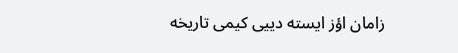زامان اؤز ایسته دییی کیمی تاریخه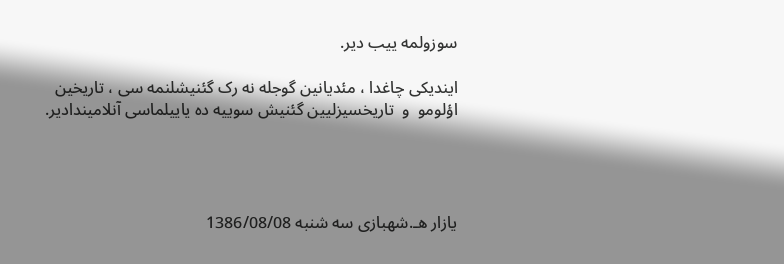سوزولمه ییب دیر.

ایندیکی چاغدا ، مئدیانین گوجله نه رک گئنیشلنمه سی ، تاریخین اؤلومو  و  تاریخسیزلیین گئنیش سوییه ده یاییلماسی آنلامیندادیر.




يازار هـ.شهبازی سه شنبه 1386/08/08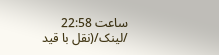ساعت 22:58 /لینک/(نقل با قيد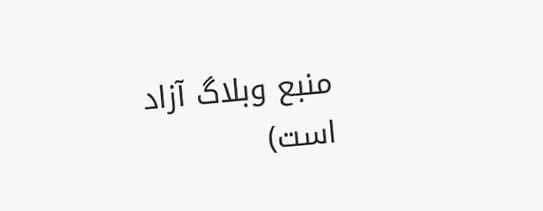منبع وبلاگ آزاد است)